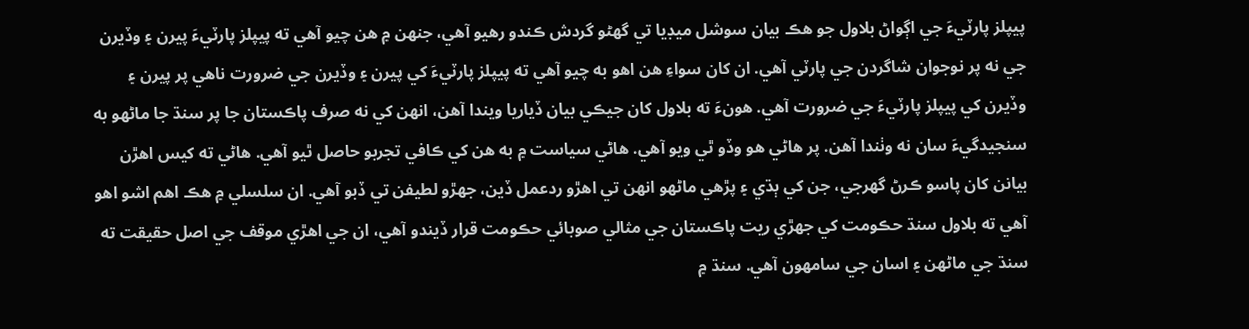پيپلز پارٽيءَ جي اڳواڻ بلاول جو هڪ بيان سوشل ميڊيا تي گهڻو گردش ڪندو رهيو آهي، جنهن ۾ هن چيو آهي ته پيپلز پارٽيءَ پيرن ۽ وڏيرن جي نه پر نوجوان شاگردن جي پارٽي آهي. ان کان سواءِ هن اهو به چيو آهي ته پيپلز پارٽيءَ کي پيرن ۽ وڏيرن جي ضرورت ناهي پر پيرن ۽ وڏيرن کي پيپلز پارٽيءَ جي ضرورت آهي. هونءَ ته بلاول کان جيڪي بيان ڏياريا ويندا آهن، انهن کي نه صرف پاڪستان جا پر سنڌ جا ماڻهو به سنجيدگيءَ سان نه وٺندا آهن. پر هاڻي هو وڏو ٿي ويو آهي. هاڻي سياست ۾ به هن کي ڪافي تجربو حاصل ٿيو آهي. هاڻي ته کيس اهڙن بيانن کان پاسو ڪرڻ گهرجي، جن کي ٻڌي ۽ پڙهي ماڻهو انهن تي اهڙو ردعمل ڏين، جهڙو لطيفن تي ڏبو آهي. ان سلسلي ۾ هڪ اهم اشو اهو آهي ته بلاول سنڌ حڪومت کي جهڙي ريت پاڪستان جي مثالي صوبائي حڪومت قرار ڏيندو آهي، ان جي اهڙي موقف جي اصل حقيقت ته سنڌ جي ماڻهن ۽ اسان جي سامهون آهي. سنڌ ۾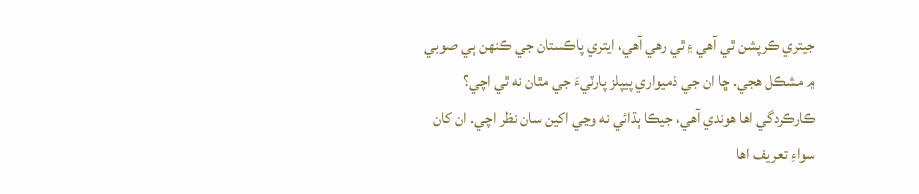جيتري ڪرپشن ٿي آهي ۽ ٿي رهي آهي، ايتري پاڪستان جي ڪنهن ٻي صوبي ۾ مشڪل هجي. ڇا ان جي ذميواري پيپلز پارٽيءَ جي مٿان نه ٿي اچي؟ ڪارڪردگي اها هوندي آهي، جيڪا ٻڌائي نه وڃي اکين سان نظر اچي. ان کان سواءِ تعريف اها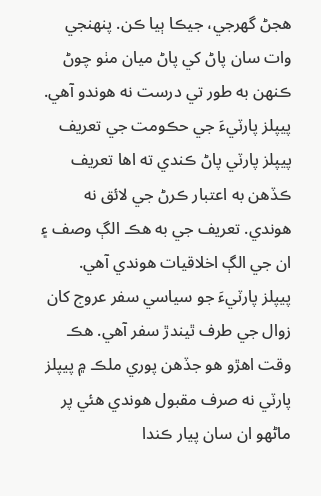هجڻ گهرجي، جيڪا ٻيا ڪن. پنهنجي وات سان پاڻ کي پاڻ ميان مٺو چوڻ ڪنهن به طور تي درست نه هوندو آهي. پيپلز پارٽيءَ جي حڪومت جي تعريف پيپلز پارٽي پاڻ ڪندي ته اها تعريف ڪڏهن به اعتبار ڪرڻ جي لائق نه هوندي. تعريف جي به هڪ الڳ وصف ۽ ان جي الڳ اخلاقيات هوندي آهي.
پيپلز پارٽيءَ جو سياسي سفر عروج کان زوال جي طرف ٿيندڙ سفر آهي. هڪ وقت اهڙو هو جڏهن پوري ملڪ ۾ پيپلز پارٽي نه صرف مقبول هوندي هئي پر ماڻهو ان سان پيار ڪندا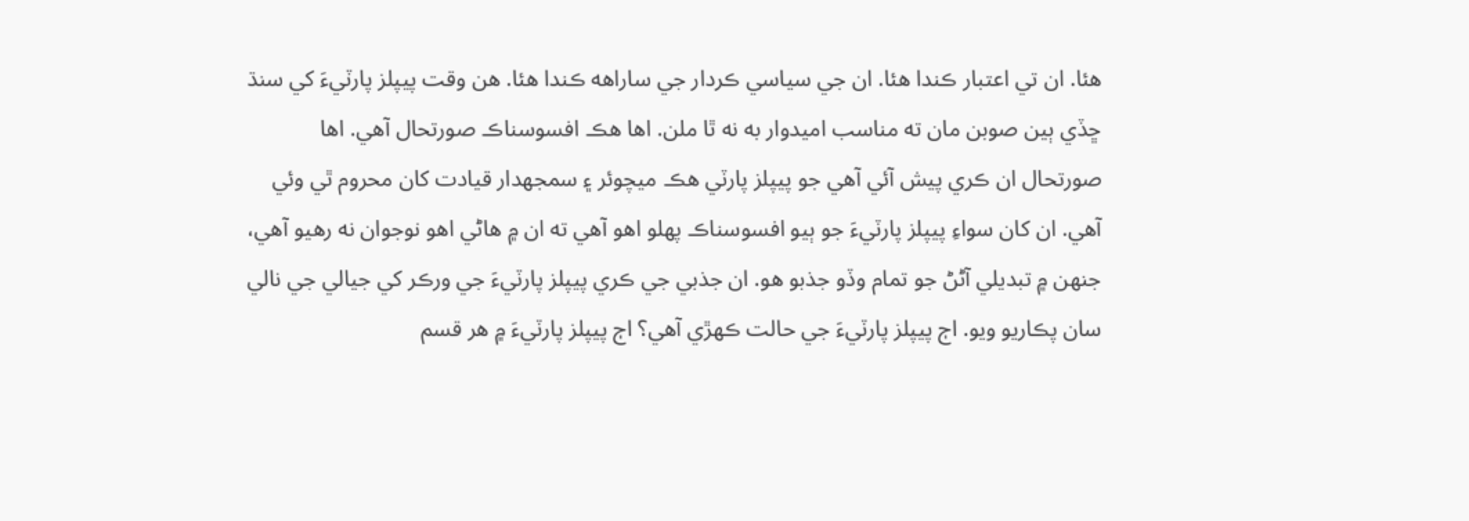هئا. ان تي اعتبار ڪندا هئا. ان جي سياسي ڪردار جي ساراهه ڪندا هئا. هن وقت پيپلز پارٽيءَ کي سنڌ ڇڏي ٻين صوبن مان ته مناسب اميدوار به نه ٿا ملن. اها هڪ افسوسناڪ صورتحال آهي. اها صورتحال ان ڪري پيش آئي آهي جو پيپلز پارٽي هڪ ميچوئر ۽ سمجهدار قيادت کان محروم ٿي وئي آهي. ان کان سواءِ پيپلز پارٽيءَ جو ٻيو افسوسناڪ پهلو اهو آهي ته ان ۾ هاڻي اهو نوجوان نه رهيو آهي، جنهن ۾ تبديلي آڻڻ جو تمام وڏو جذبو هو. ان جذبي جي ڪري پيپلز پارٽيءَ جي ورڪر کي جيالي جي نالي سان پڪاريو ويو. اڄ پيپلز پارٽيءَ جي حالت ڪهڙي آهي؟ اڄ پيپلز پارٽيءَ ۾ هر قسم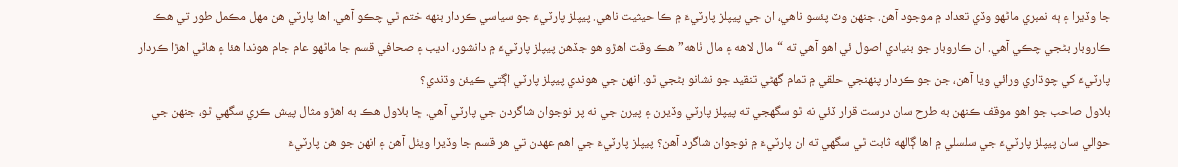جا وڏيرا ۽ ٻه نمبري ماڻهو وڏي تعداد ۾ موجود آهن. جنهن وٽ پئسو ناهي، ان جي پيپلز پارٽيءَ ۾ ڪا حيثيت ناهي. پيپلز پارٽيءَ جو سياسي ڪردار بنهه ختم ٿي چڪو آهي. اها پارٽي هن مهل مڪمل طور تي هڪ ڪاروبار بڻجي چڪي آهي. ان ڪاروبار جو بنيادي اصول ئي اهو آهي ته “مال لاهه ۽ مال ٺاهه” هڪ وقت اهڙو هو جڏهن پيپلز پارٽيءَ ۾ دانشور، اديب ۽ صحافي قسم جا ماڻهو عام جام هوندا هئا ۽ هاڻي اهڙا ڪردار پارٽيءَ کي چوڌاري ورائي ويا آهن، جن جو ڪردار پنهنجي حلقي ۾ تمام گهڻي تنقيد جو نشانو بڻجي ٿو. انهن جي هوندي پيپلز پارٽي اڳتي ڪيئن وڌندي؟
بلاول صاحب جو اهو موقف ڪنهن به طرح سان درست قرار ڏئي نه ٿو سگهجي ته پيپلز پارٽي وڏيرن ۽ پيرن جي نه پر نوجوان شاگردن جي پارٽي آهي. ڇا بلاول هڪ به اهڙو مثال پيش ڪري سگهي ٿو، جنهن جي حوالي سان پيپلز پارٽيءَ جي سلسلي ۾ اها ڳالهه ثابت ٿي سگهي ته ان پارٽيءَ ۾ نوجوان شاگرد آهن؟ پيپلز پارٽيءَ جي اهم عهدن تي هر قسم جا وڏيرا ويٺل آهن ۽ انهن جو هن پارٽيءَ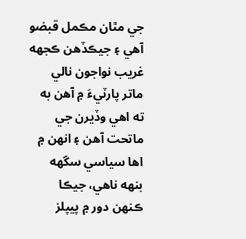جي مٿان مڪمل قبضو آهي ۽ جيڪڏهن ڪجهه غريب نواجون نالي ماتر پارٽيءَ ۾ آهن به ته اهي وڏيرن جي ماتحت آهن ۽ انهن ۾ اها سياسي سگهه بنهه ناهي، جيڪا ڪنهن دور ۾ پيپلز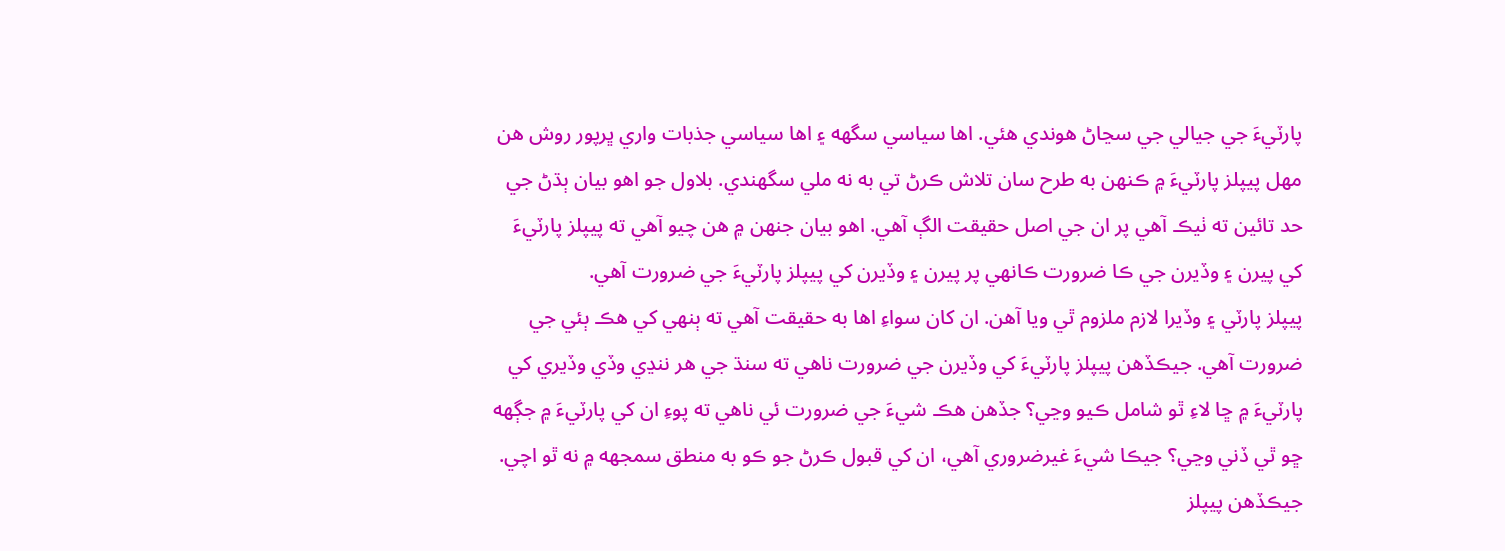پارٽيءَ جي جيالي جي سڃاڻ هوندي هئي. اها سياسي سگهه ۽ اها سياسي جذبات واري ڀرپور روش هن مهل پيپلز پارٽيءَ ۾ ڪنهن به طرح سان تلاش ڪرڻ تي به نه ملي سگهندي. بلاول جو اهو بيان ٻڌڻ جي حد تائين ته ٺيڪ آهي پر ان جي اصل حقيقت الڳ آهي. اهو بيان جنهن ۾ هن چيو آهي ته پيپلز پارٽيءَ کي پيرن ۽ وڏيرن جي ڪا ضرورت ڪانهي پر پيرن ۽ وڏيرن کي پيپلز پارٽيءَ جي ضرورت آهي.
پيپلز پارٽي ۽ وڏيرا لازم ملزوم ٿي ويا آهن. ان کان سواءِ اها به حقيقت آهي ته ٻنهي کي هڪ ٻئي جي ضرورت آهي. جيڪڏهن پيپلز پارٽيءَ کي وڏيرن جي ضرورت ناهي ته سنڌ جي هر ننڍي وڏي وڏيري کي پارٽيءَ ۾ ڇا لاءِ ٿو شامل ڪيو وڃي؟ جڏهن هڪ شيءَ جي ضرورت ئي ناهي ته پوءِ ان کي پارٽيءَ ۾ جڳهه ڇو ٿي ڏني وڃي؟ جيڪا شيءَ غيرضروري آهي، ان کي قبول ڪرڻ جو ڪو به منطق سمجهه ۾ نه ٿو اچي. جيڪڏهن پيپلز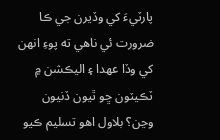پارٽيءَ کي وڏيرن جي ڪا ضرورت ئي ناهي ته پوءِ انهن کي وڏا عهدا ۽ اليڪشن ۾ ٽڪيٽون ڇو ٿيون ڏنيون وڃن؟ بلاول اهو تسليم ڪيو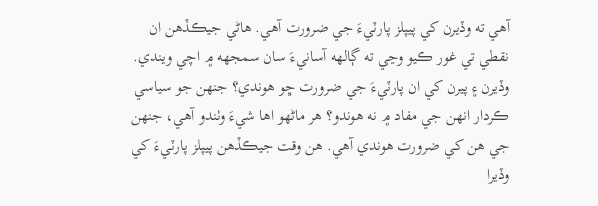آهي ته وڏيرن کي پيپلز پارٽيءَ جي ضرورت آهي. هاڻي جيڪڏهن ان نقطي تي غور ڪيو وڃي ته ڳالهه آسانيءَ سان سمجهه ۾ اچي ويندي. وڏيرن ۽ پيرن کي ان پارٽيءَ جي ضرورت ڇو هوندي؟ جنهن جو سياسي ڪردار انهن جي مفاد ۾ نه هوندو؟ هر ماڻهو اها شيءَ وٺندو آهي، جنهن جي هن کي ضرورت هوندي آهي. هن وقت جيڪڏهن پيپلز پارٽيءَ کي وڏيرا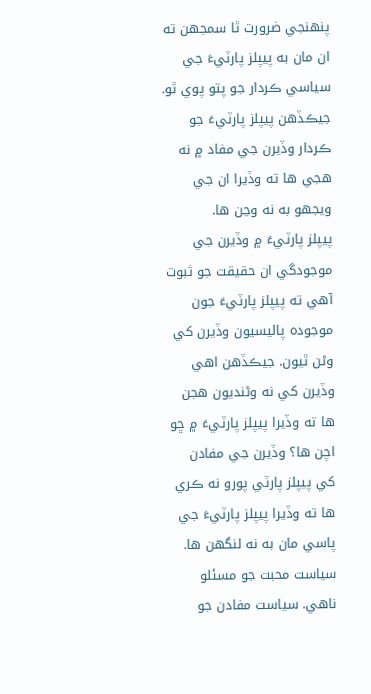پنهنجي ضرورت ٿا سمجهن ته ان مان به پيپلز پارٽيءَ جي سياسي ڪردار جو پتو پوي ٿو. جيڪڏهن پيپلز پارٽيءَ جو ڪردار وڏيرن جي مفاد ۾ نه هجي ها ته وڏيرا ان جي ويجهو به نه وڃن ها.
پيپلز پارٽيءَ ۾ وڏيرن جي موجودگي ان حقيقت جو ثبوت آهي ته پيپلز پارٽيءَ جون موجوده پاليسيون وڏيرن کي وڻن ٿيون. جيڪڏهن اهي وڏيرن کي نه وڻنديون هجن ها ته وڏيرا پيپلز پارٽيءَ ۾ ڇو اچن ها؟ وڏيرن جي مفادن کي پيپلز پارٽي پورو نه ڪري ها ته وڏيرا پيپلز پارٽيءَ جي پاسي مان به نه لنگهن ها. سياست محبت جو مسئلو ناهي. سياست مفادن جو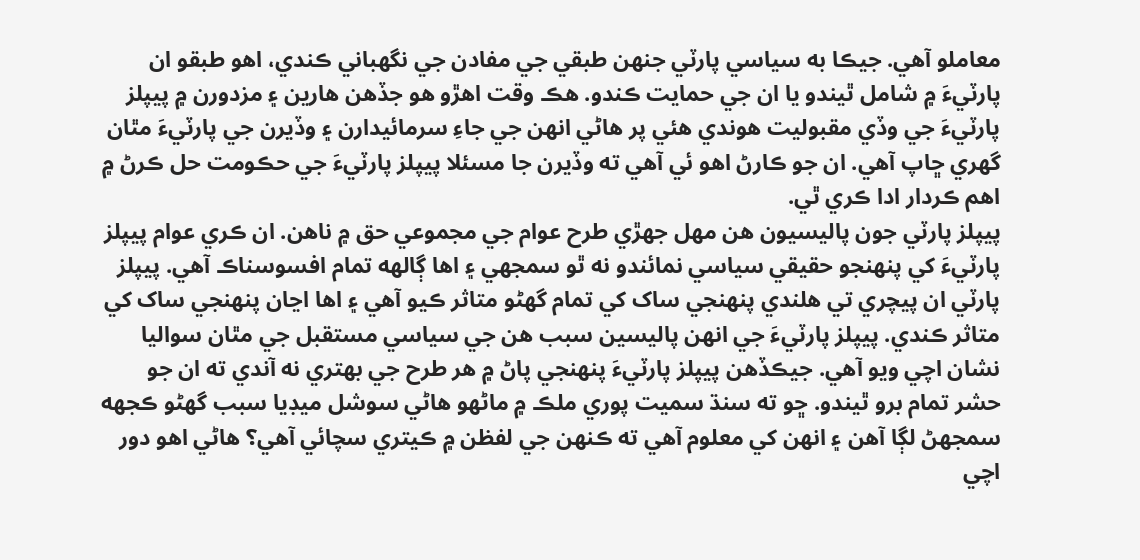معاملو آهي. جيڪا به سياسي پارٽي جنهن طبقي جي مفادن جي نگهباني ڪندي، اهو طبقو ان پارٽيءَ ۾ شامل ٿيندو يا ان جي حمايت ڪندو. هڪ وقت اهڙو هو جڏهن هارين ۽ مزدورن ۾ پيپلز پارٽيءَ جي وڏي مقبوليت هوندي هئي پر هاڻي انهن جي جاءِ سرمائيدارن ۽ وڏيرن جي پارٽيءَ مٿان گهري ڇاپ آهي. ان جو ڪارڻ اهو ئي آهي ته وڏيرن جا مسئلا پيپلز پارٽيءَ جي حڪومت حل ڪرڻ ۾ اهم ڪردار ادا ڪري ٿي.
پيپلز پارٽي جون پاليسيون هن مهل جهڙي طرح عوام جي مجموعي حق ۾ ناهن. ان ڪري عوام پيپلز پارٽيءَ کي پنهنجو حقيقي سياسي نمائندو نه ٿو سمجهي ۽ اها ڳالهه تمام افسوسناڪ آهي. پيپلز پارٽي ان پيچري تي هلندي پنهنجي ساک کي تمام گهڻو متاثر ڪيو آهي ۽ اها اڃان پنهنجي ساک کي متاثر ڪندي. پيپلز پارٽيءَ جي انهن پاليسين سبب هن جي سياسي مستقبل جي مٿان سواليا نشان اچي ويو آهي. جيڪڏهن پيپلز پارٽيءَ پنهنجي پاڻ ۾ هر طرح جي بهتري نه آندي ته ان جو حشر تمام برو ٿيندو. ڇو ته سنڌ سميت پوري ملڪ ۾ ماڻهو هاڻي سوشل ميڊيا سبب گهڻو ڪجهه سمجهڻ لڳا آهن ۽ انهن کي معلوم آهي ته ڪنهن جي لفظن ۾ ڪيتري سچائي آهي؟ هاڻي اهو دور اچي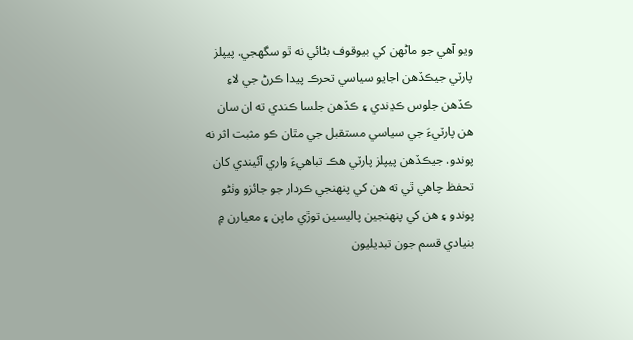ويو آهي جو ماڻهن کي بيوقوف بڻائي نه ٿو سگهجي. پيپلز پارٽي جيڪڏهن اجايو سياسي تحرڪ پيدا ڪرڻ جي لاءِ ڪڏهن جلوس ڪڍندي ۽ ڪڏهن جلسا ڪندي ته ان سان هن پارٽيءَ جي سياسي مستقبل جي مٿان ڪو مثبت اثر نه پوندو. جيڪڏهن پيپلز پارٽي هڪ تباهيءَ واري آئيندي کان تحفظ چاهي ٿي ته هن کي پنهنجي ڪردار جو جائزو وٺڻو پوندو ۽ هن کي پنهنجين پاليسين توڙي ماپن ۽ معيارن ۾ بنيادي قسم جون تبديليون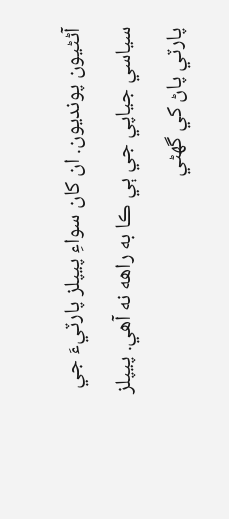آڻڻيون پونديون. ان کان سواءِ پيپلز پارٽيءَ جي سياسي جياپي جي ٻي ڪا به راهه نه آهي. پيپلز پارٽي پاڻ کي گهڻي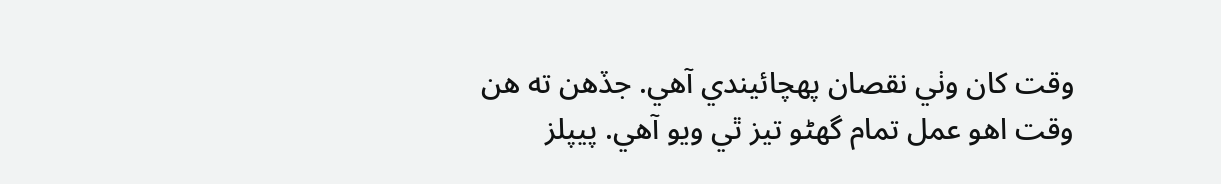وقت کان وٺي نقصان پهچائيندي آهي. جڏهن ته هن وقت اهو عمل تمام گهڻو تيز ٿي ويو آهي. پيپلز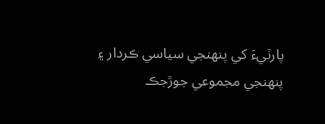پارٽيءَ کي پنهنجي سياسي ڪردار ۽ پنهنجي مجموعي جوڙجڪ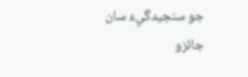جو سنجيدگيءَ سان جائزو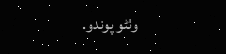وٺڻو پوندو.